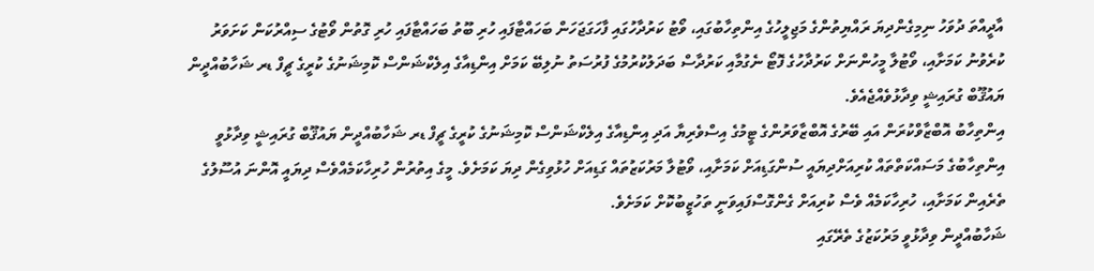އާދީއްތަ ދުވަހު ނިމިގެންދިޔަ ރައްޔިތުންގެ މަޖިލީހުގެ އިންތިހާބުގައި، ވޯޓު ކަރުދާހުގައި ފާހަގަޖަހަން ބަހައްޓާފައި ހުރި ބޫތު ބަހައްޓާފައި ހުރި ގޮތުން ވޯޓުގެ ސިއްރުކަން ކަށަވަރު ކުރެވުނު ކަމަށާއި، ވޯޓުލާ މީހުންނަށް ކަރުދާހުގެ ފޮޓޯ ނެގުމާއި ކަރުދާސް ބަދަލުކުރުމުގެ ފުރުސަތު ނުލިބޭ ކަމަށް އިންޑިއާގެ އިލެކްޝަންސް ކޮމިޝަނުގެ ކުރީގެ ޗީފް ޑރ ޝަހާބުއްދީން ޔައުޤޫބް ގުރައިޝީ ވިދާޅުވެއްޖެއެވެ.
އިންތިހާބު އޮބްޒާވްކުރަން އައި ބޭރުގެ އޮބްޒާވަރުންގެ ޓީމުގެ އިސްވެރިޔާ އަދި އިންޑިއާގެ އިލެކްޝަންސް ކޮމިޝަނުގެ ކުރީގެ ޗީފް ޑރ ޝަހާބުއްދީން ޔައުޤޫބް ގުރައިޝީ ވިދާޅުވީ އިންތިހާބުގެ މަސައްކަތްތައް ކުރިއަށްދިޔައީ ސުންގަޑިއަށް ކަމަށާއި، ވޯޓުލާ މަރުކަޒުތައް ގަޑިއަށް ހުޅުވިގެން ދިޔަ ކަމަށެވެ. މީގެ އިތުރުން ހުރިހާކަމެއްވެސް ދިޔައީ އޮންނަ އުސޫލުގެ ތެރެއިން ކަމަށާއި، ހުރިހާކަމެއް ވެސް ކުރިއަށް ގެންގޮސްފައިވަނީ ތަހުޒީބުކޮށް ކަމަށެވެ.
ޝަހާބުއްދީން ވިދާޅުވީ މަރުކަޒުގެ ތެރޭގައި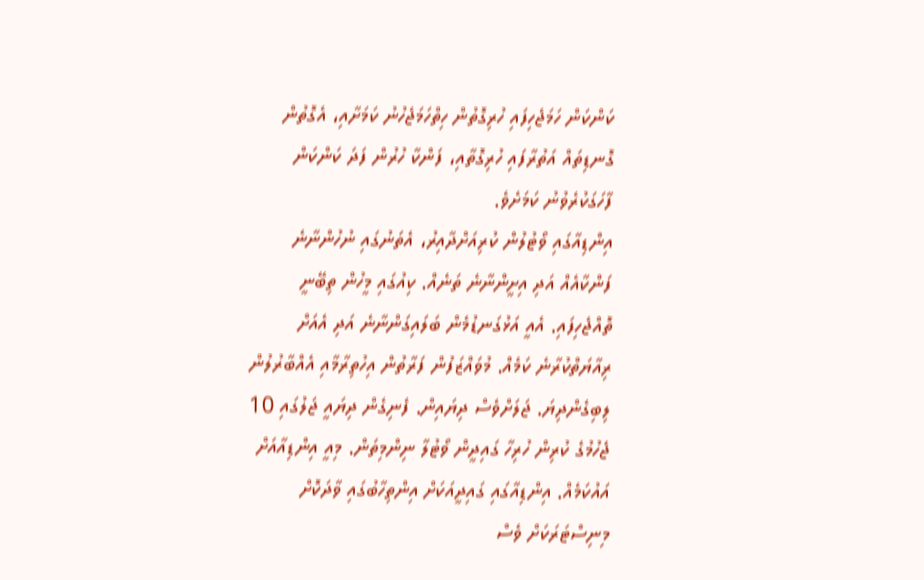ކަންކަން ހަމަޖެހިފައި ހުރިގޮތުން ހިތްހަމަޖެހުނު ކަމަށާއި، އެގޮތުން ގޮނޑިތައް އަތުރާފައި ހުރިގޮތާއި، ފަންކާ ހުރުން ފަދަ ކަންކަން ފާހަގަކުރެވުނު ކަމަށެވެ.
އިންޑިއާގައި ވޯޓުލުން ކުރިއަށްދާއިރު، އެތަނުގައި ނުހުންނާނެ ފަންކާއެއް އަދި އިށީންނާނެ ތަނެއް. ކިއުގައި މީހުން ތިބޭނީ ތޮއްޖެހިފައި. އެއީ އަޅުގަނޑުމެން ބަލައިގަންނާނެ އަދި އެއަށް ރިއާޔަތްކުރާނެ ކަމެއް. މުވައްޒަފުން ފަރާތުން އިހުތިރާމާއި އެއްބާރުލުން ލިބިގެންދިޔަ. ޖަލަށްވެސް ދިޔައިން. ފެނިގެން ދިޔައީ ޖަލުގައި 10 ޖެހުމުގެ ކުރިން ހުރިހާ ގައިދީން ވޯޓުލާ ނިންމިތަން. މިއީ އިންޑިއާއަށް އައުކަމެއް. އިންޑިއާގައި ގައިދީއަކަށް އިންތިހާބުގައި ވާދަކޮށް މިނިސްޓަރަކަށް ވެސް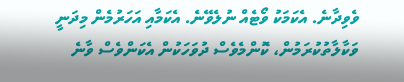ވެވިދާނެ. އެކަމަކު ވޯޓެއް ނުލެވޭނެ. އެކަމާއި އަހަރުމެން މިދަނީ ވަކާލާތުކުރަމުން، ކޮންމެވެސް ދުވަހަކުން އެކަންވެސް ވާނެ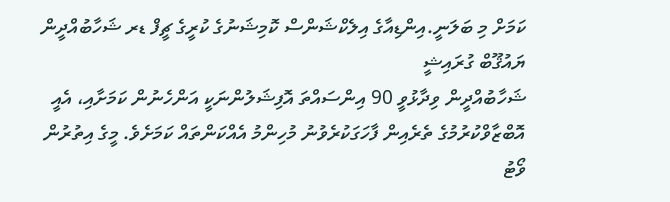ކަމަށް މި ބަލަނީ.އިންޑިއާގެ އިލެކްޝަންސް ކޮމިޝަނުގެ ކުރީގެ ޗީފް ޑރ ޝަހާބުއްދީން ޔައުޤޫބް ގުރައިޝީ
ޝަހާބުއްދީން ވިދާޅުވީ 90 އިންސައްތަ އޮފިޝަލުންނަކީ އަންހެނުން ކަމަށާއި، އެއީ އޮބްޒާވްކުރުމުގެ ތެރެއިން ފާހަގަކުރެވުނު މުހިންމު އެއްކަންތައް ކަމަށެވެ. މީގެ އިތުރުން ވޯޓު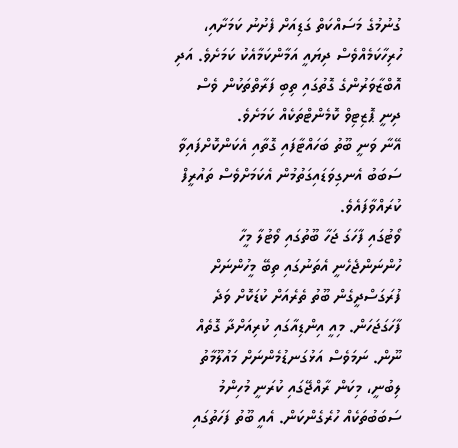ގުނުމުގެ މަސައްކަތް ގަޑިއަށް ފެށުނު ކަމަށާއި، ހުރިހާކަމެއްވެސް ދިޔައީ އަމާންކަމާއެކު ކަމަށެވެ. އަދި އޮބްޒާވަރުންގެ ގޮތުގައި ތިބި ފަރާތްތަކުން ވެސް ދިނީ ޕޮޒިޓިވް ކޮމެންޓްތަކެއް ކަމަށެވެ.
އޭނާ ވަނީ ބޫތު ބަހައްޓާފައި ގޮތާއި އެކަންކޮށްފައިވާ ސަބަބު އެނގިވަޑައިގަތުމުން އެކަމަށްވެސް ތައުރީފް ކުރައްވާފައެވެ.
ވޯޓުގައި ފާހަގަ ޖަހާ ބޫތުގައި ވޯޓުލާ މީހާ ހުންނަންޖެހެނީ އެތަނުގައި ތިބޭ މީހުންނަށް ފުރަގަސްދީގެން ބޫތު ތެރެއަށް ކުޑަކޮށް ވަދެ ފާހަގަޖަހަން. މިއީ އިންޑިއާގައި ކުރިއަށްދާ ގޮތެއް ނޫން. ނަމަވެސް އަޅުގަނޑުމެންނަށް މައުލޫމާތު ލިބުނީ، މިކަން ރާއްޖޭގައި ކުރަނީ މުހިންމު ސަބަބުތަކެއް ހުރެގެންކަން. އެއީ ބޫތު ފަހަތުގައި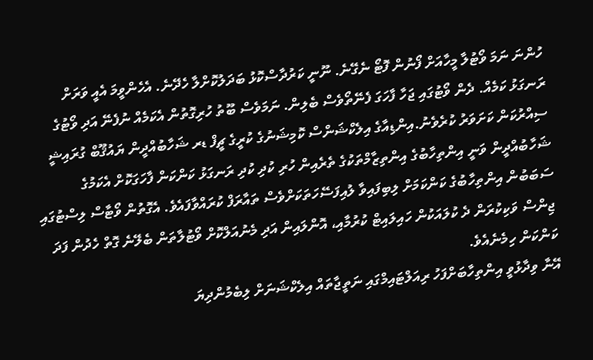ހުންނަ ނަމަ ވޯޓުލާ މީހާއަށް ފޯނުން ފޮޓޯ ނެގޭނެ. ނޫނީ ކަރުދާސްކޮޅު ބަދަލުކޮށްލާ ހެދޭނެ. އެހެންވީމަ އެއީ ވަރަށް ރަނގަޅު ކަމެއް. ދެން ވޯޓުގައި ޖަހާ ފާހަގަ ފެނޭތޯވެސް ބެލިން. ނަމަވެސް ބޫތު ހުރިގޮތުން އެކަމެއް ނުފެނޭ އަދި ވޯޓުގެ ސިއްރުކަން ކަށަވަރު ކުރެވެނު.އިންޑިއާގެ އިލެކްޝަންސް ކޮމިޝަނުގެ ކުރީގެ ޗީފް ޑރ ޝަހާބުއްދީން ޔައުޤޫބް ގުރައިޝީ
ޝަހާބުއްދީން ވަނީ އިންތިހާބުގެ އިންތިޒާމްތަކުގެ ތެރެއިން ހުރި ކުދި ކުދި ރަނގަޅު ކަންކަން ފާހަގަކޮށް އެކަމުގެ ސަބަބުން އިންތިހާބުގެ ކަންކަމަށް ލިބިފައިވާ ލުއިފަސޭހަތަކަށްވެސް ތައާރަފް ކުރައްވާފައެވެ. އެގޮތުން ވޯޓާސް ލިސްޓުގައި ޖިންސް ވަކިކުރަން ދެ ކުލައަކުން ހައިލައިޓް ކުރުމާއި، އޮންލައިން އަދި މެނުއަލްކޮށް ވޯޓުލާތަން ބެލޭނެ ގޮތް ހެދުން ފަދަ ކަންކަން ހިމެނެއެވެ.
އޭނާ ވިދާޅުވީ އިންތިހާބަށްފަހު ރިއަލްޓައިމްގައި ނަތީޖާތައް އިލެކްޝަނަށް ލިބެމުންދިޔަ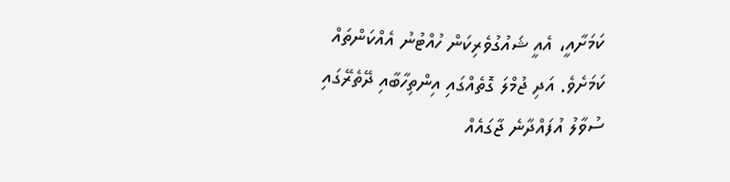ކަމަށާއީ، އެއީ ޝައުގުވެރިކަން ހުއްޓުނު އެއްކަންތައް ކަމަށެވެ. އަދި ޖުމްލަ ގޮތެއްގައި އިންތިހާބާއި ދޭތެރޭގައި ސުވާލު އުފައްދާނެ ޖާގައެއް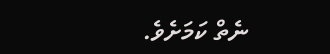ނެތް ކަމަށެވެ.